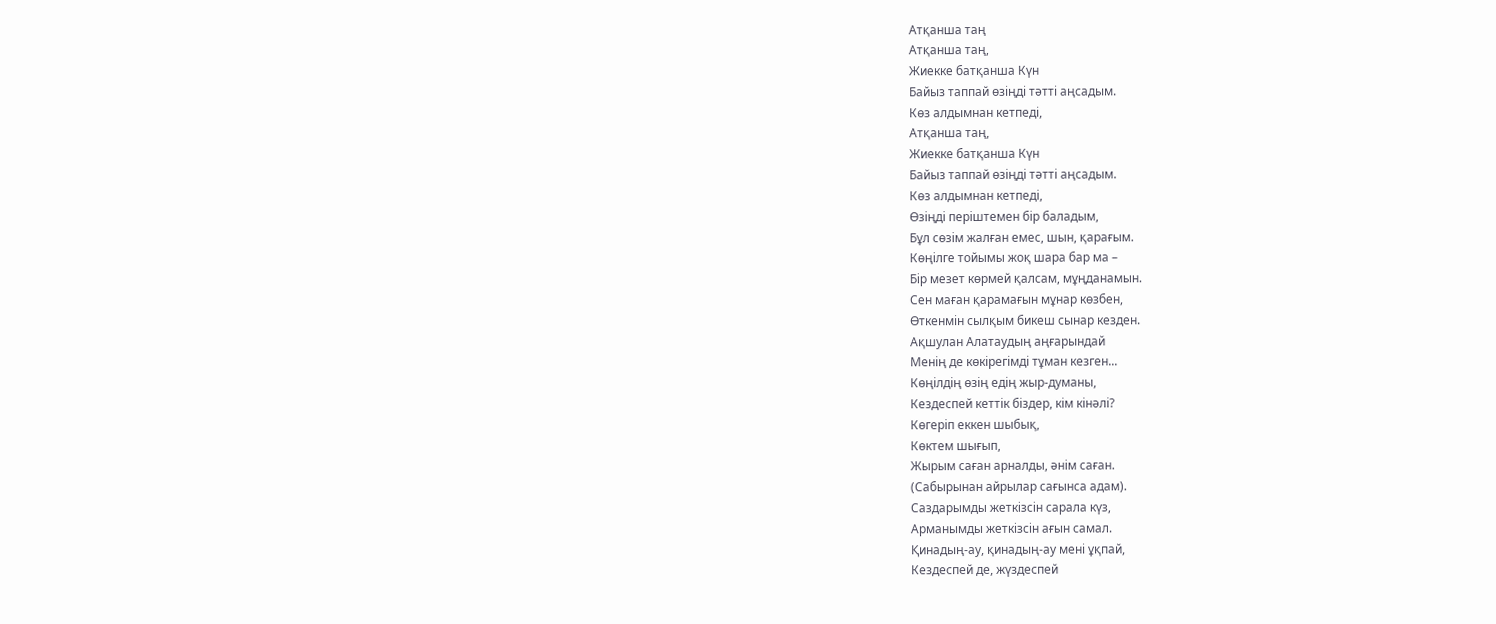Атқанша таң
Атқанша таң,
Жиекке батқанша Күн
Байыз таппай өзiңдi тəттi аңсадым.
Көз алдымнан кетпедi,
Атқанша таң,
Жиекке батқанша Күн
Байыз таппай өзiңдi тəттi аңсадым.
Көз алдымнан кетпедi,
Өзiңдi перiштемен бiр баладым,
Бұл сөзiм жалған емес, шын, қарағым.
Көңiлге тойымы жоқ шара бар ма –
Бiр мезет көрмей қалсам, мұңданамын.
Сен маған қарамағын мұнар көзбен,
Өткенмiн сылқым бикеш сынар кезден.
Ақшулан Алатаудың аңғарындай
Менiң де көкiрегiмдi тұман кезген...
Көңiлдiң өзiң едiң жыр-думаны,
Кездеспей кеттiк бiздер, кiм кiнəлi?
Көгерiп еккен шыбық,
Көктем шығып,
Жырым саған арналды, əнiм саған.
(Сабырынан айрылар сағынса адам).
Саздарымды жеткiзсiн сарала күз,
Арманымды жеткiзсiн ағын самал.
Қинадың-ау, қинадың-ау менi ұқпай,
Кездеспей де, жүздеспей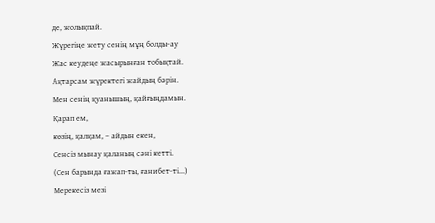де, жолықпай.
Жүрегiңе жету сенiң мұң болды-ау
Жас кеудеңе жасырынған тобықтай.
Ақтарсам жүректегi жайдың бəрiн.
Мен сенiң қуанышың, қайғыңдамын.
Қарап ем,
көзiң, қалқам, – айдын екен,
Сенсiз мынау қаланың сəнi кеттi.
(Сен барында ғажап-ты, ғанибет-тi...)
Мерекесiз мезi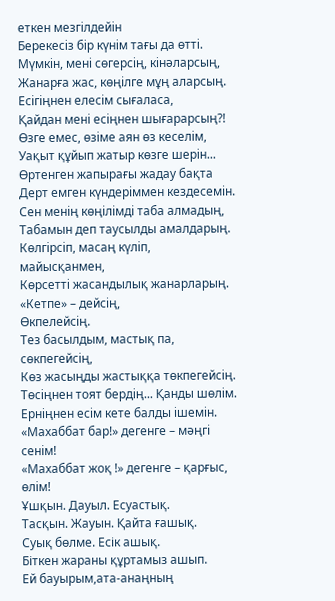еткен мезгiлдейiн
Берекесiз бiр күнiм тағы да өттi.
Мүмкiн, менi сөгерсiң, кiнəларсың,
Жанарға жас, көңiлге мұң аларсың.
Есiгiңнен елесiм сығаласа,
Қайдан менi есiңнен шығарарсың?!
Өзге емес, өзiме аян өз кеселiм,
Уақыт құйып жатыр көзге шерiн...
Өртенген жапырағы жадау бақта
Дерт емген күндерiммен кездесемiн.
Сен менiң көңiлiмдi таба алмадың,
Табамын деп таусылды амалдарың.
Көлгiрсiп, масаң күлiп, майысқанмен,
Көрсеттi жасандылық жанарларың.
«Кетпе» – дейсiң,
Өкпелейсiң.
Тез басылдым, мастық па, сөкпегейсiң,
Көз жасыңды жастыққа төкпегейсiң.
Төсiңнен тоят бердiң... Қанды шөлiм.
Ернiңнен есiм кете балды iшемiн.
«Махаббат бар!» дегенге – мəңгi сенiм!
«Махаббат жоқ !» дегенге – қарғыс, өлiм!
Ұшқын. Дауыл. Есуастық.
Тасқын. Жауын. Қайта ғашық.
Суық бөлме. Есік ашық.
Біткен жараны құртамыз ашып.
Ей бауырым,ата-анаңның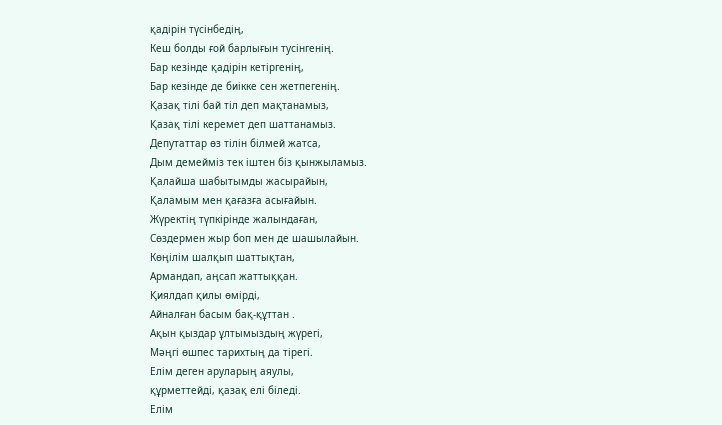қадірін түсінбедің,
Кеш болды ғой барлығын тусінгенің.
Бар кезінде қадірін кетіргенің,
Бар кезінде де биікке сен жетпегенің.
Қазақ тілі бай тіл деп мақтанамыз,
Қазақ тілі керемет деп шаттанамыз.
Депутаттар өз тілін білмей жатса,
Дым демейміз тек іштен біз қынжыламыз.
Қалайша шабытымды жасырайын,
Қаламым мен қағазға асығайын.
Жүректің түпкірінде жалындаған,
Сөздермен жыр боп мен де шашылайын.
Көңілім шалқып шаттықтан,
Армандап, аңсап жаттыққан.
Қиялдап қилы өмірді,
Айналған басым бақ-құттан .
Ақын қыздар ұлтымыздың жүрегі,
Мәңгі өшпес тарихтың да тірегі.
Елім деген аруларың аяулы,
құрметтейді, қазақ елі біледі.
Елім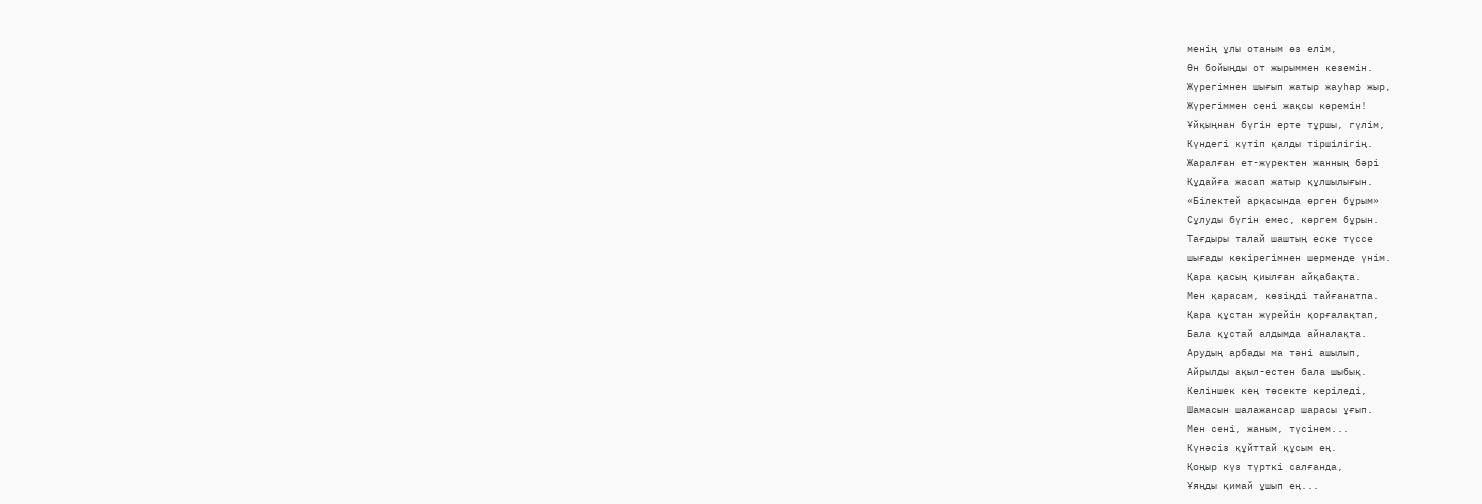менің ұлы отаным өз елім,
Өн бойыңды от жырыммен кеземін.
Жүрегімнен шығып жатыр жауһар жыр,
Жүрегіммен сені жақсы көремін!
Ұйқыңнан бүгiн ерте тұршы, гүлiм,
Күндегi күтiп қалды тiршiлiгiң.
Жаралған ет-жүректен жанның бəрi
Құдайға жасап жатыр құлшылығын.
«Бiлектей арқасында өрген бұрым»
Сұлуды бүгiн емес, көргем бұрын.
Тағдыры талай шаштың еске түссе
шығады көкiрегiмнен шерменде үнiм.
Қара қасың қиылған айқабақта.
Мен қарасам, көзiңдi тайғанатпа.
Қара құстан жүрейiн қорғалақтап,
Бала құстай алдымда айналақта.
Арудың арбады ма тəнi ашылып,
Айрылды ақыл-естен бала шыбық.
Келiншек кең төсекте керiледi,
Шамасын шалажансар шарасы ұғып.
Мен сенi, жаным, түсiнем...
Күнəсiз құйттай құсым ең.
Қоңыр күз түрткi салғанда,
Ұяңды қимай ұшып ең...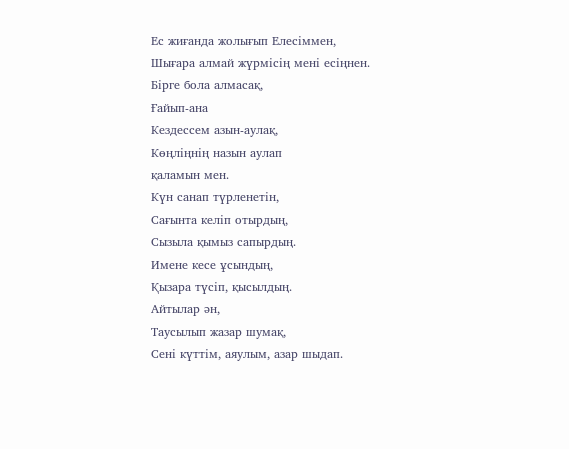Ес жиғанда жолығып Елесiммен,
Шығара алмай жүрмiсiң менi есiңнен.
Бiрге бола алмасақ,
Ғайып-ана
Кездессем азын-аулақ,
Көңлiңнiң назын аулап
қаламын мен.
Күн санап түрленетiн,
Сағынта келiп отырдың,
Сызыла қымыз сапырдың.
Имене кесе ұсындың,
Қызара түсiп, қысылдың.
Айтылар əн,
Таусылып жазар шумақ,
Сенi күттiм, аяулым, азар шыдап.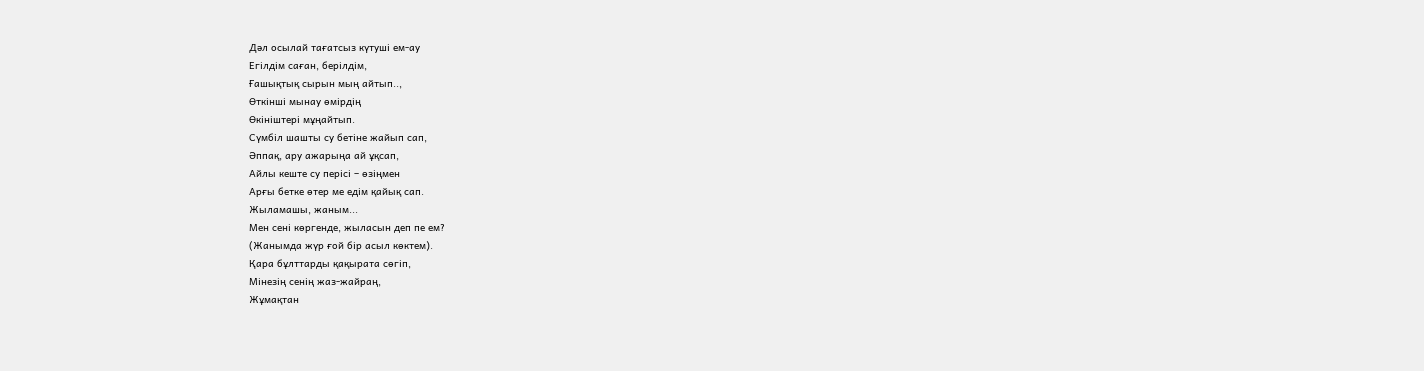Дəл осылай тағатсыз күтушi ем-ау
Егiлдiм саған, берiлдiм,
Ғашықтық сырын мың айтып..,
Өткiншi мынау өмiрдiң
Өкiнiштерi мұңайтып.
Сүмбiл шашты су бетiне жайып сап,
Əппақ, ару ажарыңа ай ұқсап,
Айлы кеште су перiсi – өзiңмен
Арғы бетке өтер ме едiм қайық сап.
Жыламашы, жаным...
Мен сенi көргенде, жыласын деп пе ем?
(Жанымда жүр ғой бiр асыл көктем).
Қара бұлттарды қақырата сөгiп,
Мiнезiң сенiң жаз-жайраң,
Жұмақтан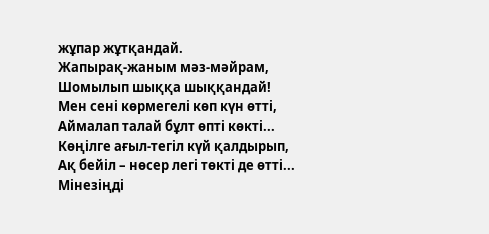жұпар жұтқандай.
Жапырақ-жаным мəз-мəйрам,
Шомылып шыққа шыққандай!
Мен сенi көрмегелi көп күн өттi,
Аймалап талай бұлт өптi көктi...
Көңiлге ағыл-тегiл күй қалдырып,
Ақ бейiл – нөсер легi төктi де өттi...
Мiнезiңдi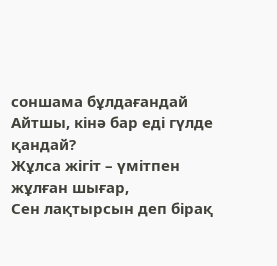соншама бұлдағандай
Айтшы, кiнə бар едi гүлде қандай?
Жұлса жiгiт – үмiтпен жұлған шығар,
Сен лақтырсын деп бiрақ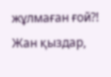жұлмаған ғой?!
Жан қыздар,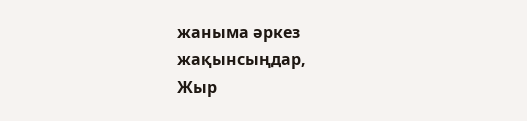жаныма əркез жақынсыңдар,
Жыр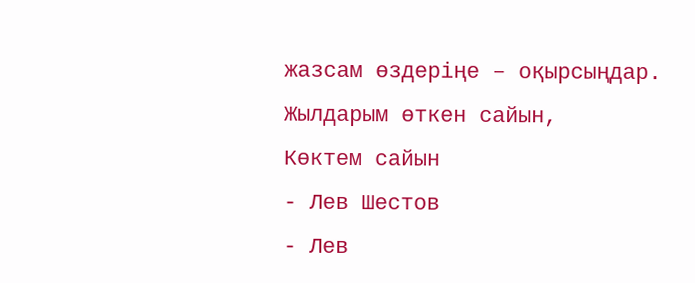жазсам өздерiңе – оқырсыңдар.
Жылдарым өткен сайын,
Көктем сайын
- Лев Шестов
- Лев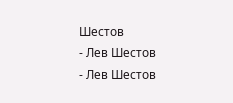Шестов
- Лев Шестов
- Лев Шестов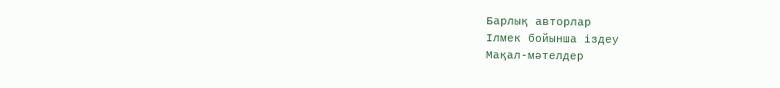Барлық авторлар
Ілмек бойынша іздеу
Мақал-мәтелдер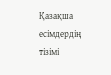Қазақша есімдердің тізімі